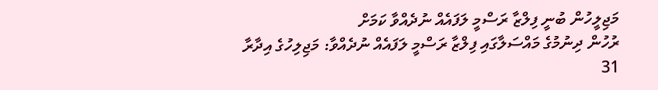މަޖިލީހުން ބުނީ ފިލްޒާ ރަސްމީ ލަފައެއް ނުދެއްވާ ކަމަށް
ރުހުން ދިނުމުގެ މައްސަލާގައި ފިލްޒާ ރަސްމީ ލަފައެއް ނުދެއްވާ: މަޖިލިހުގެ އިދާރާ
31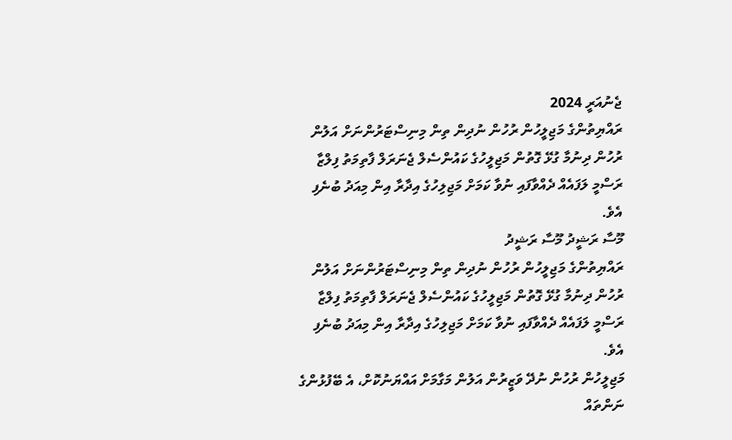ޖެނުއަރީ 2024
ރައްޔިތުންގެ މަޖިލީހުން ރުހުން ނުދިން ތިން މިނިސްޓަރުންނަށް އަލުން ރުހުން ދިނުމާ ގުޅޭ ގޮތުން މަޖިލީހުގެ ކައުންސެލް ޖެނަރަލް ފާތިމަތު ފިލްޒާ ރަސްމީ ލަފައެއް ދެއްވާފައި ނުވާ ކަމަށް މަޖިލިހުގެ އިދާރާ އިން މިއަދު ބުނެފި އެވެ.
މޫސާ ރަޝީދު މޫސާ ރަޝީދު
ރައްޔިތުންގެ މަޖިލީހުން ރުހުން ނުދިން ތިން މިނިސްޓަރުންނަށް އަލުން ރުހުން ދިނުމާ ގުޅޭ ގޮތުން މަޖިލީހުގެ ކައުންސެލް ޖެނަރަލް ފާތިމަތު ފިލްޒާ ރަސްމީ ލަފައެއް ދެއްވާފައި ނުވާ ކަމަށް މަޖިލިހުގެ އިދާރާ އިން މިއަދު ބުނެފި އެވެ.
މަޖިލީހުން ރުހުން ނުދޭ ވަޒީރުން އަލުން މަގާމަށް އައްޔަނުކޮށް، އެ ބޭފުޅުންގެ ނަންތައް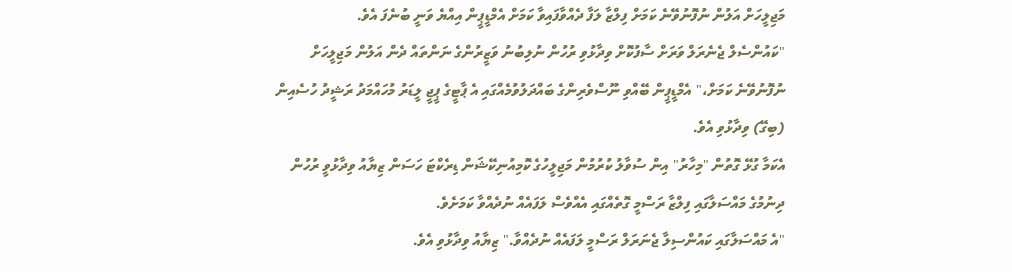މަޖިލީހަށް އަލުން ނުފޮނުވޭނެ ކަމަށް ފިލްޒާ ލަފާ ދެއްވާފައިވާ ކަމަށް އެމްޑީޕީން އިއްޔެ ވަނީ ބުނެފަ އެވެ.
"ކައުންސެލް ޖެނެރަލް ވަރަށް ސާފުކޮށް ވިދާޅުވި ރުހުން ނުލިބުނު ވަޒީރުންގެ ނަންތައް ދެން އަލުން މަޖިލީހަށް ނުފޮނުވޭނެ ކަމަށް،" އެމްޑީޕީން ބޭއްވި ނޫސްވެރިންގެ ބައްދަލުވުމެއްގައި އެ ޕާޓީގެ ޕީޖީ ލީޑަރު މުހައްމަދު ރަޝީދު ހުސެއިން (ބިގޭ) ވިދާޅުވި އެވެ.
އެކަމާ ގުޅޭ ގޮތުން "މިހާރު" އިން ސުވާލު ކުރުމުން މަޖިލީހުގެ ކޮމިއުނިކޭޝަން ޑިރެކްޓަ ހަސަން ޒިޔާއު ވިދާޅުވީ ރުހުން ދިނުމުގެ މައްސަލާގައި ފިލްޒާ ރަސްމީ ގޮތެއްގައި އެއްވެސް ލަފައެއް ނުދެއްވާ ކަމަށެވެ.
"އެ މައްސަލާގައި ކައުންސިލާ ޖެނަރަލް ރަސްމީ ލަފައެއް ނުދެއްވާ." ޒިޔާއު ވިދާޅުވި އެވެ.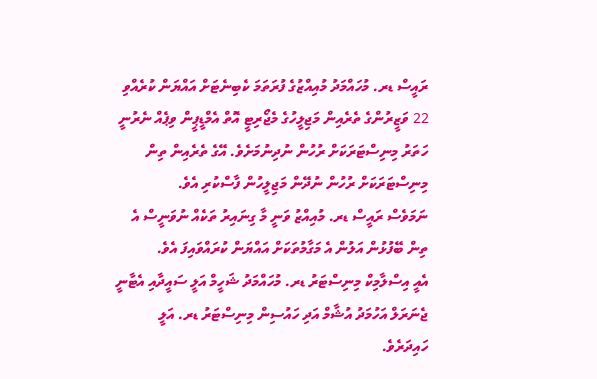ރައީސް ޑރ. މުހައްމަދު މުއިއްޒުގެ ފުރަތަމަ ކެބިނެޓަށް އައްޔަން ކުރެއްވި 22 ވަޒީރުންގެ ތެރެއިން މަޖިލީހުގެ މެޖޯރިޓީ އޮތް އެމްޑީޕީން ވިޕެއް ނެރުނީ ހަތަރު މިނިސްޓަރަކަށް ރުހުން ނުދިނުމަށެވެ. އޭގެ ތެރެއިން ތިން މިނިސްޓަރަކަށް ރުހުން ނުދޭން މަޖިލީހުން ފާސްކުރި އެވެ.
ނަމަވެސް ރައީސް ޑރ. މުއިއްޒު ވަނީ މާ ގިނައިރު ތަކެއް ނުވަނީސް އެ ތިން ބޭފުޅުން އަލުން އެ މަގާމުތަކަށް އައްޔަން ކުރައްވައިފަ އެވެ.
އެއީ އިސްލާމިކް މިނިސްޓަރު ޑރ. މުހައްމަދު ޝަހީމް އަލީ ސައީދާއި އެޓާނީ ޖެނަރަލް އަހުމަދު އުޝާމް އަދި ހައުސިން މިނިސްޓަރު ޑރ. އަލީ ހައިދަރެވެ.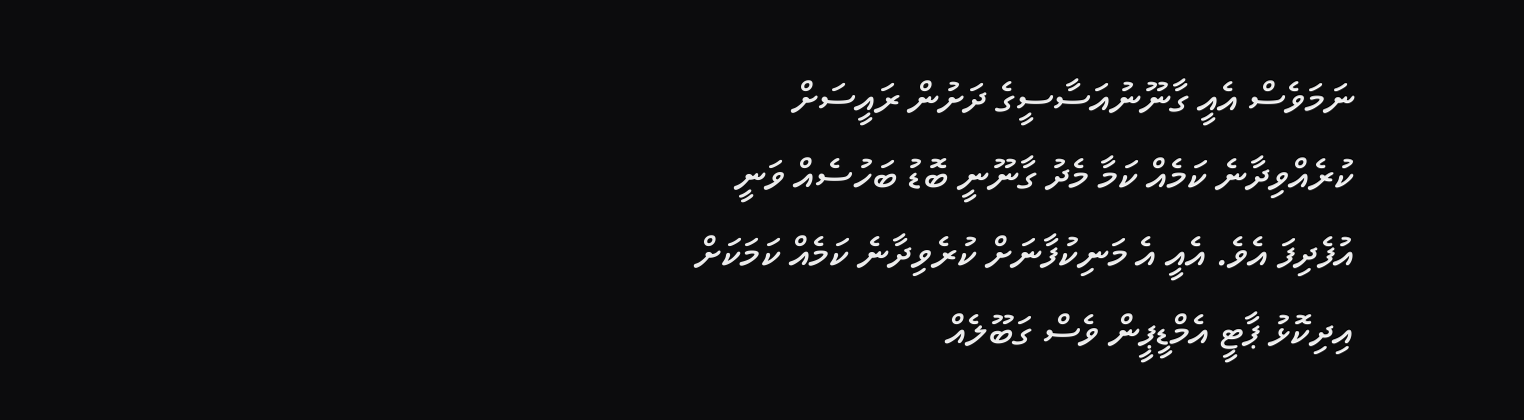ނަމަވެސް އެއީ ގާނޫނުއަސާސީގެ ދަށުން ރައީސަށް ކުރެއްވިދާނެ ކަމެއް ކަމާ މެދު ގާނޫނީ ބޮޑު ބަހުސެއް ވަނީ އުފެދިފަ އެވެ. އެއީ އެ މަނިކުފާނަށް ކުރެވިދާނެ ކަމެއް ކަމަކަށް އިދިކޮޅު ޕާޓީ އެމްޑީޕީން ވެސް ގަބޫލެއް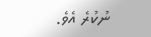ނުކުރެ އެވެ.